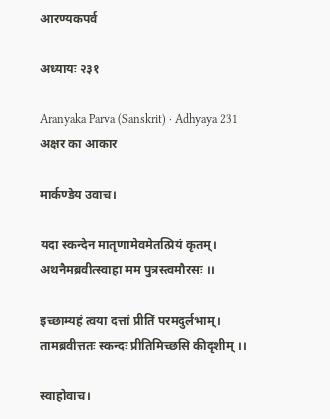आरण्यकपर्व

अध्यायः २३१

Aranyaka Parva (Sanskrit) · Adhyaya 231
अक्षर का आकार

मार्कण्डेय उवाच।

यदा स्कन्देन मातृणामेवमेतत्प्रियं कृतम्।
अथनैमब्रवीत्स्वाहा मम पुत्रस्त्वमौरसः ।।

इच्छाम्यहं त्वया दत्तां प्रीतिं परमदुर्लभाम्।
तामब्रवीत्ततः स्कन्दः प्रीतिमिच्छसि कीदृशीम् ।।

स्वाहोवाच।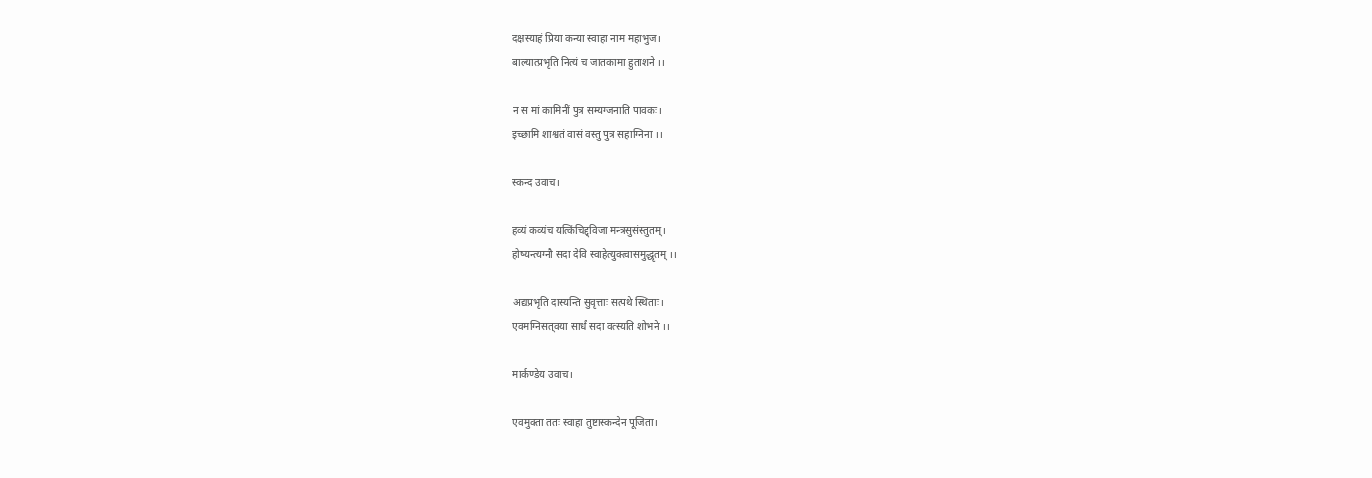दक्षस्याहं प्रिया कन्या स्वाहा नाम महाभुज।
बाल्यात्प्रभृति नित्यं च जातकामा हुताशने ।।

न स मां कामिनीं पुत्र सम्यग्जनाति पावकः।
इच्छामि शाश्वतं वासं वस्तु पुत्र सहाग्निना ।।

स्कन्द उवाच।

हव्यं कव्यंच यत्किंचिद्द्विजा मन्त्रसुसंस्तुतम्।
होष्यन्त्यग्नौ सदा देवि स्वाहेत्युक्त्वासमुद्धृतम् ।।

अद्यप्रभृति दास्यन्ति सुवृत्ताः सत्पथे स्थिताः।
एवमग्निसत्‌वया सार्धं सदा वत्स्यति शोभने ।।

मार्कण्डेय उवाच।

एवमुक्ता ततः स्वाहा तुष्टास्कन्देन पूजिता।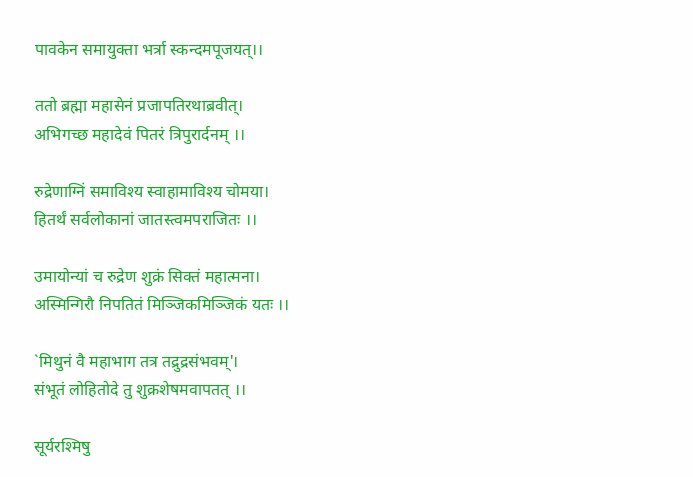पावकेन समायुक्ता भर्त्रा स्कन्दमपूजयत्।।

ततो ब्रह्मा महासेनं प्रजापतिरथाब्रवीत्।
अभिगच्छ महादेवं पितरं त्रिपुरार्दनम् ।।

रुद्रेणाग्निं समाविश्य स्वाहामाविश्य चोमया।
हितर्थं सर्वलोकानां जातस्त्वमपराजितः ।।

उमायोन्यां च रुद्रेण शुक्रं सिक्तं महात्मना।
अस्मिन्गिरौ निपतितं मिञ्जिकमिञ्जिकं यतः ।।

`मिथुनं वै महाभाग तत्र तद्रुद्रसंभवम्'।
संभूतं लोहितोदे तु शुक्रशेषमवापतत् ।।

सूर्यरश्मिषु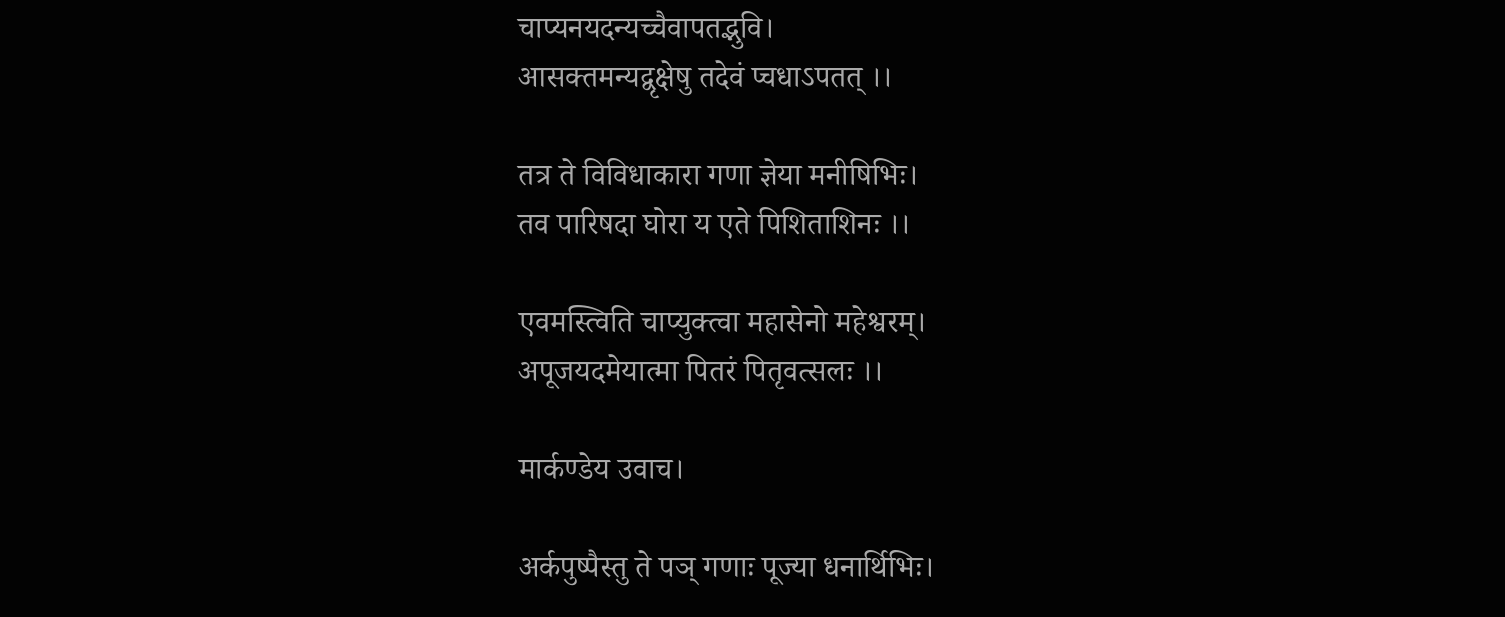चाप्यनयदन्यच्चैवापतद्भुवि।
आसक्तमन्यद्वृक्षेषु तदेवं प्चधाऽपतत् ।।

तत्र ते विविधाकारा गणा ज्ञेया मनीषिभिः।
तव पारिषदा घोरा य एते पिशिताशिनः ।।

एवमस्त्विति चाप्युक्त्वा महासेनो महेश्वरम्।
अपूजयदमेयात्मा पितरं पितृवत्सलः ।।

मार्कण्डेय उवाच।

अर्कपुष्पैस्तु ते पञ् गणाः पूज्या धनार्थिभिः।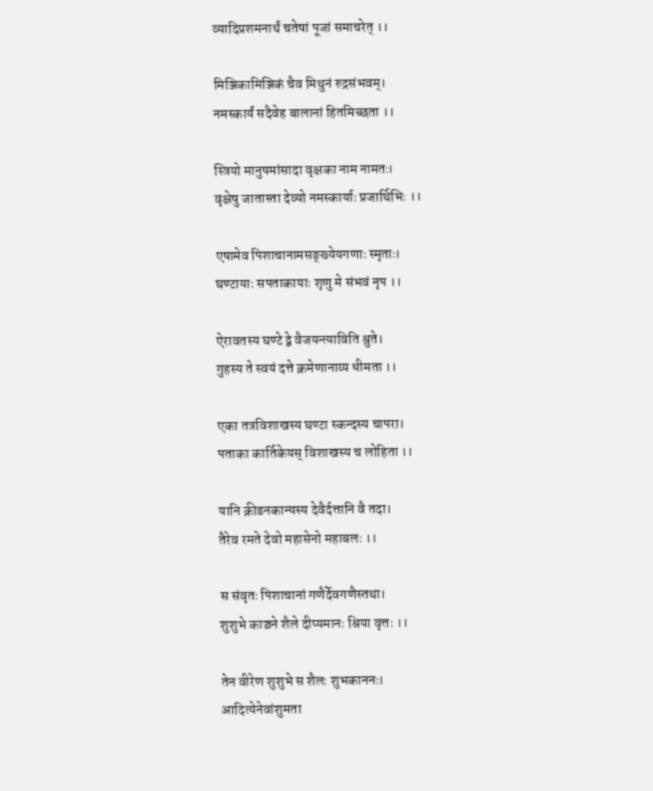व्यादिप्रशमनार्थं चतेषां पूजां समाचरेत् ।।

मिञ्जिकामिञ्जिकं चैव मिथुनं रुद्रसंभवम्।
नमस्कार्यं सदैवेह बालानां हितमिच्छता ।।

स्त्रियो मानुषमांसादा वृक्षका नाम नामतः।
वृक्षेषु जातास्ता देव्यो नमस्कार्याः प्रजार्थिभिः ।।

एषामेव पिशाचानामसङ्ख्येयगणाः स्मृताः।
घण्टायाः सपताकायाः शृणु मे संभवं नृप ।।

ऐरावतस्य घण्टे द्वे वैजयन्त्याविति श्रुते।
गुहस्य ते स्वयं दत्ते क्रमेणानाय्य धीमता ।।

एका तत्रविशाखस्य घण्टा स्कन्दस्य चापरा।
पताका कार्तिकेयस् विशाखस्य च लोहिता ।।

यानि क्रीडनकान्यस्य देवैर्दत्तानि वै तदा।
तैरेव रमते देवो महासेनो महाबलः ।।

स संवृतः पिशाचानां गणैर्देवगणैस्तथा।
शुशुभे काञ्चने शैले दीप्यमानः श्रिया वृत्तः ।।

तेन वीरेण शुशुभे स शैलः शुभकाननः।
आदित्येनेवांशुमता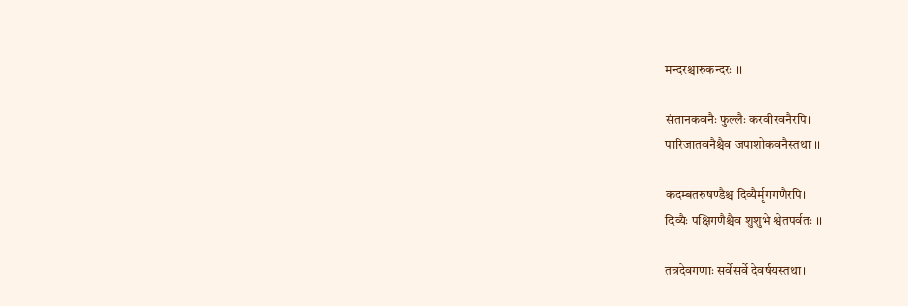मन्दरश्चारुकन्दरः ।।

संतानकवनैः फुल्लैः करवीरवनैरपि।
पारिजातवनैश्चैव जपाशोकवनैस्तथा ।।

कदम्बतरुषण्डैश्च दिव्यैर्मृगगणैरपि।
दिव्यैः पक्षिगणैश्चैव शुशुभे श्वेतपर्वतः ।।

तत्रदेवगणाः सर्वेसर्वे देवर्षयस्तथा।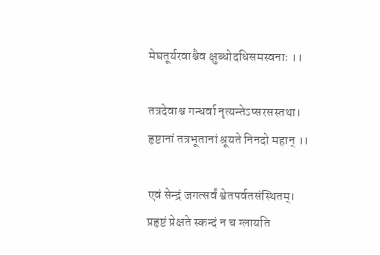मेघतूर्यरवाश्चैव क्षुब्धोदधिसमस्वनाः ।।

तत्रदेवाश्च गन्धर्वा नृत्यन्तेऽप्सरसस्तथा।
हृष्टानां तत्रभूतानां श्रूयते निनदो महान् ।।

एवं सेन्द्रं जगत्सर्वं श्वेतपर्वतसंस्थितम्।
प्रहृष्टं प्रेक्षते स्कन्दं न च ग्लायति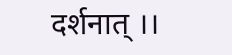दर्शनात् ।।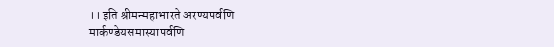।। इति श्रीमन्महाभारते अरण्यपर्वणि
मार्कण्डेयसमास्यापर्वणि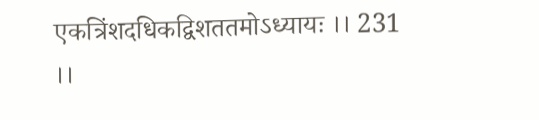एकत्रिंशदधिकद्विशततमोऽध्यायः ।। 231 ।।